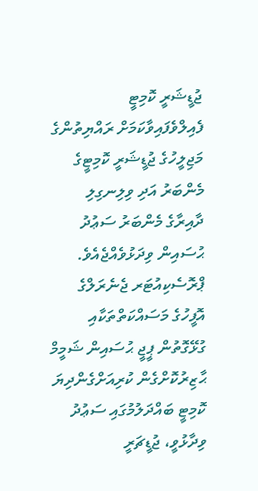ޖުޑީޝަރީ ކޮމިޓީ ފެއިލްވެފައިވާކަމަށް ރައްޔިތުންގެ މަޖިލީހުގެ ޖުޑީޝަރީ ކޮމިޓީގެ މެންބަރު އަދި ވިލިނގިލި ދާއިރާގެ މެންބަރު ސަޢުދު ޙުސައިން ވިދަޅުވެއްޖެއެވެ.
ޕްރޮސެކިއުޓަރ ޖެނެރަލްގެ އޮފީހުގެ މަސައްކަތްތަކާއި ގުޅޭގޮތުން ޕީޖީ ޙުސައިން ޝަމީމް ޙާޒިރުކޮށްގެން ކުރިއަށްގެންދިޔަ ކޮމިޓީ ބައްދަލުމުގައި ސަޢުދު ވިދާޅުވީ، ޖުޑީޗަރީ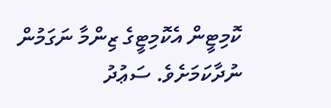ކޮމިޓީން އެކޮމިޓީގެ ޒިންމާ ނަގަމުން ނުދާކަމަށެވެ. ސަޢުދު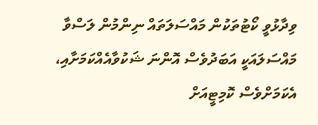ވިދާޅުވީ ކޯޓުތަކުން މައްސަލަތައް ނިންމުން ލަސްވާ މައްސަލައަކީ އަބަދުވެސް އޮންނަ ޝަކުވާއެއްކަމަށާއި، އެކަމަށްވެސް ކޮމިޓީއަށް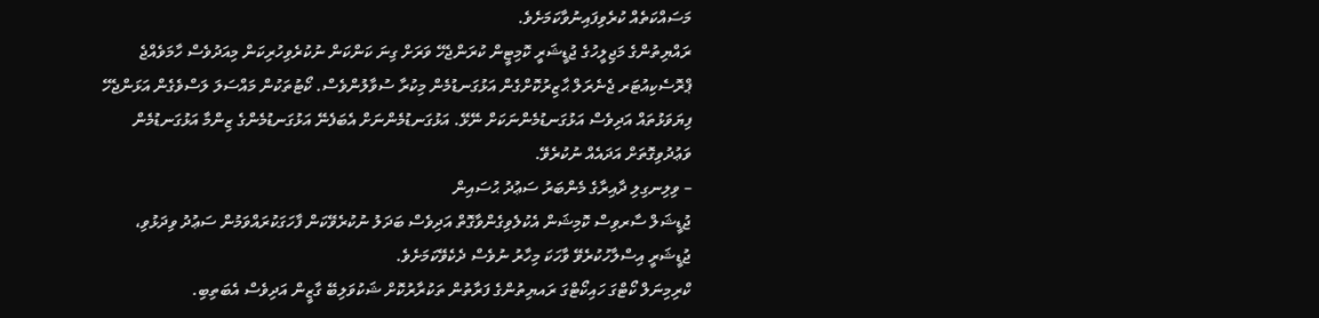މަސައްކަތެއް ކުރެވިފައިނުވާކަމަށެވެ.
ރައްޔިތުންގެ މަޖިލީހުގެ ޖުޑީޝަރީ ކޮމިޓީން ކުރަންޖެހޭ ވަރަށް ގިނަ ކަންކަން ނުކުރެވިހުރިކަން މިއަދުވެސް ހާމަވެއްޖެ ޕްރޮސެކިއުޓަރ ޖެނެރަލް ޙާޒިރުކޮށްގެން އަޅުގަނޑުމެން މިކުރާ ސުވާލުންވެސް. ކޯޓުތަކުން މައްސަލަ ލަސްވެގެން އަޅަންޖެހޭ ފިޔަވަޅުތައް އަދިވެސް އަޅުގަނޑުމެންނަކަށް ނޭޅޭ. އަޅުގަނޑުމެންނަށް އެބަފެނޭ އަޅުގަނޑުމެންގެ ޒިންމާ އަޅުގަނޑުމެން ވަޢުދުވިގޮތަށް އަދައެއް ނުކުރެވޭ.
– ވިލިނގިލި ދާއިރާގެ މެންބަރު ސަޢުދު ޙުސައިން
ޖުޑީޝަލް ސާރވިސް ކޮމިޝަން އެކުލެވިގެންވާގޮތް އަދިވެސް ބަދަލު ނުކުރެވޭކަން ފާހަގަކުރައްވަމުން ސަޢުދު ވިދަޅުވި، ޖުޑީޝަރީ އިސްލާހުކުރެވޭ ވާހަކަ މިހާރު ނުވެސް ދެކެވޭކަމަށެވެ.
ކްރިމިނަލް ކޯޓްގަ ހައިކޯޓްގަ ރައޔިތުންގެ ފަރާތުން ތަކުރާރުކޮށް ޝަކުވަލިބޭ ގާޒީން އަދިވެސް އެބަތިބި.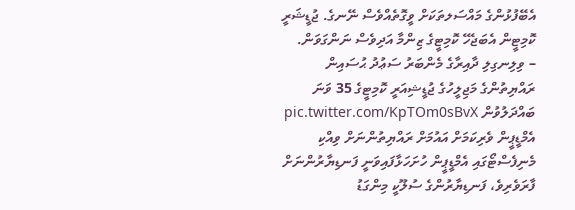އެބޭފުޅުންގެ މައްސަލތަކަށް ވީގޮތެއްވެސް ނޭނގެ. ޖުޑީޝަރީ ކޮމިޓީން އެބަޖެހޭ ކޮމިޓީގެ ޒިންމާ އަދިވެސް ނަންގަވަން.
– ވިލިނގިލި ދާއިރާގެ މެންބަރު ސަޢުދު ޙުސައިން
ރައްޔިތުންގެ މަޖިލީހުގެ ޖުޑީޝިއަރީ ކޮމިޓީގެ 35 ވަނަ ބައްދަލުވުން pic.twitter.com/KpTOm0sBvX
އެމްޑީޕީން ވެރިކަމަށް އައުމަށް ރައްޔިތުންނަށް ވިއްކި މެނިފެސްޓޯގައި އެމްޑީޕީން ހުށަހަޅާފައިވަނީ ފަނޑިޔާރުންނަށް ފާރަވެރިވެ، ފަނޑިޔާރުންގެ ސުލޫކީ މިންގަޑު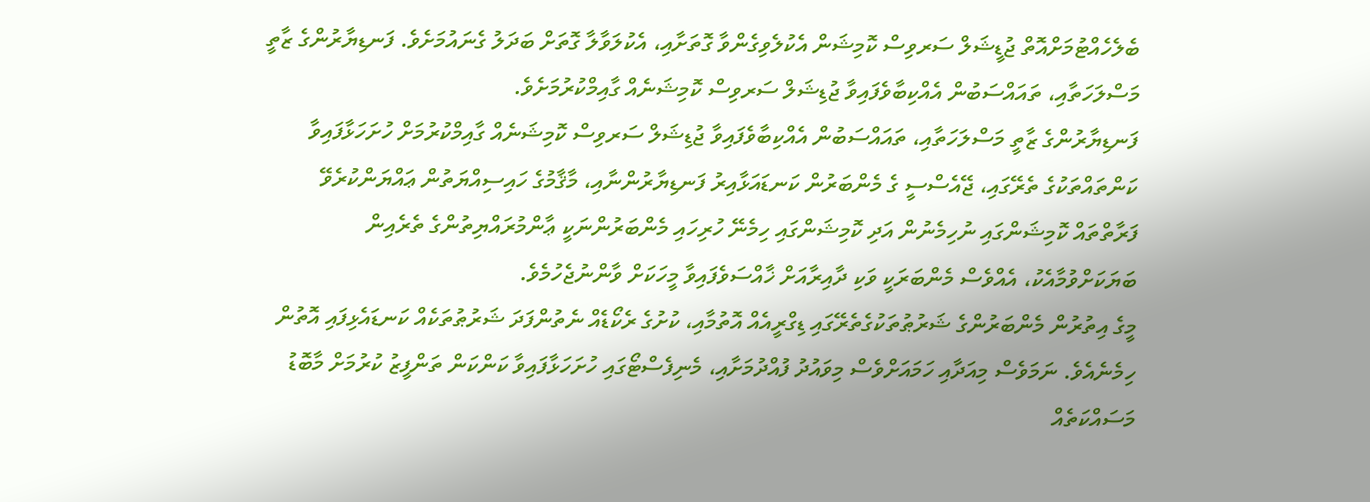ބެލެހެއްޓުމަށްއޮތް ޖުޑީޝަލް ސަރވިސް ކޮމިޝަން އެކުލެވިގެންވާ ގޮތަށާއި، އެކުލަވާލާ ގޮތަށް ބަދަލު ގެނައުމަށެވެ. ފަނޑިޔާރުންގެ ޒާތީ މަސްލަހަތާއި، ތައައްސަބުން އެއްކިބާވެފައިވާ ޖުޑިޝަލް ސަރވިސް ކޮމިޝަނެއް ގާއިމްކުރުމަށެވެ.
ފަނޑިޔާރުންގެ ޒާތީ މަސްލަހަތާއި، ތައައްސަބުން އެއްކިބާވެފައިވާ ޖުޑިޝަލް ސަރވިސް ކޮމިޝަނެއް ގާއިމްކުރުމަށް ހުށަހަޅާފައިވާ ކަންތައްތަކުގެ ތެރޭގައި، ޖޭއެސްސީ ގެ މެންބަރުން ކަނޑައަޅާއިރު ފަނޑިޔާރުންނާއި، މާޤާމުގެ ހައިސިއްޔަތުން ޢައްޔަންކުރެވޭ ފަރާތްތައް ކޮމިޝަންގައި ނުހިމެނުން އަދި ކޮމިޝަންގައި ހިމެނޭ ހުރިހައި މެންބަރުންނަކީ ޢާންމުރައްޔިތުންގެ ތެރެއިން ބަޔަކަށްވުމާއެކު، އެއްވެސް މެންބަރަކީ ވަކި ދާއިރާއަށް ޚާއްސަވެފައިވާ މީހަކަށް ވާންނުޖެހުމެވެ.
މީގެ އިތުރުން މެންބަރުންގެ ޝަރުޠުތަކުގެތެރޭގައި ޑިގްރީއެއް އޮތުމާއި، ކުށުގެ ރެކޯޑެއް ނެތުންފަދަ ޝަރުޠުތަކެއް ކަނޑައެޅިފައި އޮތުން ހިމެނެއެވެ. ނަމަވެސް މިއަދާއި ހަމައަށްވެސް މިވައުދު ފުއްދުމަށާއި، މެނިފެސްޓޯގައި ހުށަހަޅާފައިވާ ކަންކަން ތަންފީޒު ކުރުމަށް މާބޮޑު މަސައްކަތެއް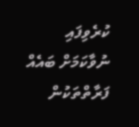ކުރެވިފައި ނުވާކަމަށް ބައެއް ފަރާތްތަކުން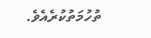ތުހުމަތުކުރެއެވެ.